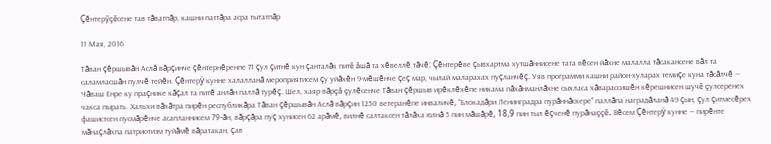Çĕнтерÿçĕсене тав тăватпăр, кашни паттăра асра тытатпăр

11 Мая, 2016

Тăван çĕршывăн Аслă вăрçинче çĕнтернĕренпе 71 çул çитнĕ кун çанталăк питĕ ăшă та хĕвеллĕ тăчĕ: Çĕнтерĕве çывхартма хутшăннисене тата вĕсен йăхне малалла тăсакансене вăл та саламласшăн пулчĕ тейĕн. Çĕнтерÿ кунне халалланă мероприятисем çу уйăхĕн 9-мĕшĕнче çеç мар, чылай маларахах пуçланчĕç. Уяв программи кашни район-хуларах темиçе куна тăсăлчĕ — Чăваш Енре ку праçнике кăçал та питĕ анлăн паллă турĕç. Шел, хаяр вăрçă çулĕсенче Тăван çĕршыв ирĕклĕхĕпе никама пăхăнманлăхне сыхласа хăварассишĕн кĕрешнисен шучĕ çулсеренех чакса пырать. Хальхи вăхăтра пирĕн республикăра Тăван çĕршывăн Аслă вăрçин 1250 ветеранĕпе инваличĕ, "Блокадăри Ленинградра пурăннăскере" паллăпа наградăланă 49 çын, çул çитмесĕрех фашистсен пусмăрĕнче асапланнисем 79-ăн, вăрçăра пуç хунисен 62 арăмĕ, вилнĕ салтаксен тăлăха юлнă 5 пин мăшăрĕ, 18,9 пин тыл ĕçченĕ пурăнаççĕ. Вĕсем Çĕнтерÿ кунне — пирĕнте мăнаçлăхпа патриотизм туйăмĕ вăратакан, çав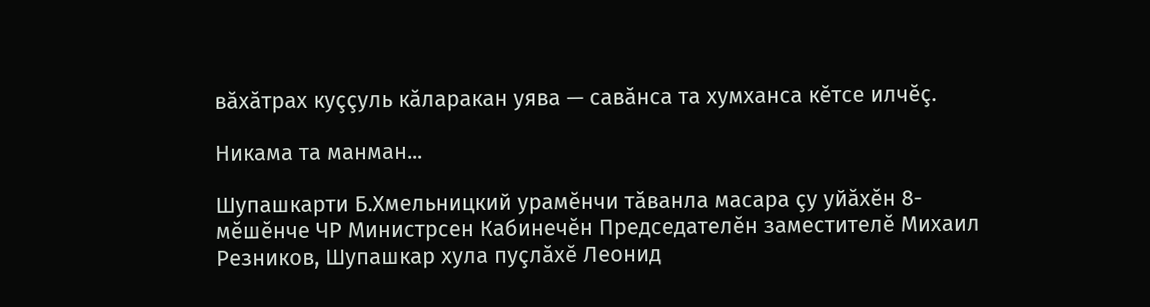вăхăтрах куççуль кăларакан уява — савăнса та хумханса кĕтсе илчĕç.

Никама та манман...

Шупашкарти Б.Хмельницкий урамĕнчи тăванла масара çу уйăхĕн 8-мĕшĕнче ЧР Министрсен Кабинечĕн Председателĕн заместителĕ Михаил Резников, Шупашкар хула пуçлăхĕ Леонид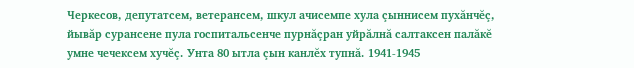Черкесов, депутатсем, ветерансем, шкул ачисемпе хула çыннисем пухăнчĕç, йывăр сурансене пула госпитальсенче пурнăçран уйрăлнă салтаксен палăкĕ умне чечексем хучĕç. Унта 80 ытла çын канлĕх тупнă. 1941-1945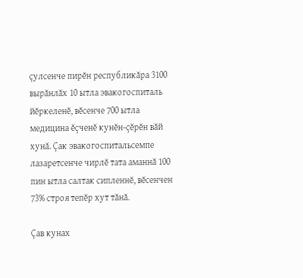çулсенче пирĕн республикăра 3100 вырăнлăх 10 ытла эвакогоспиталь йĕркеленĕ, вĕсенче 700 ытла медицина ĕçченĕ кунĕн-çĕрĕн вăй хунă. Çак эвакогоспитальсемпе лазаретсенче чирлĕ тата аманнă 100 пин ытла салтак сипленнĕ, вĕсенчен 73% строя тепĕр хут тăнă.

Çав кунах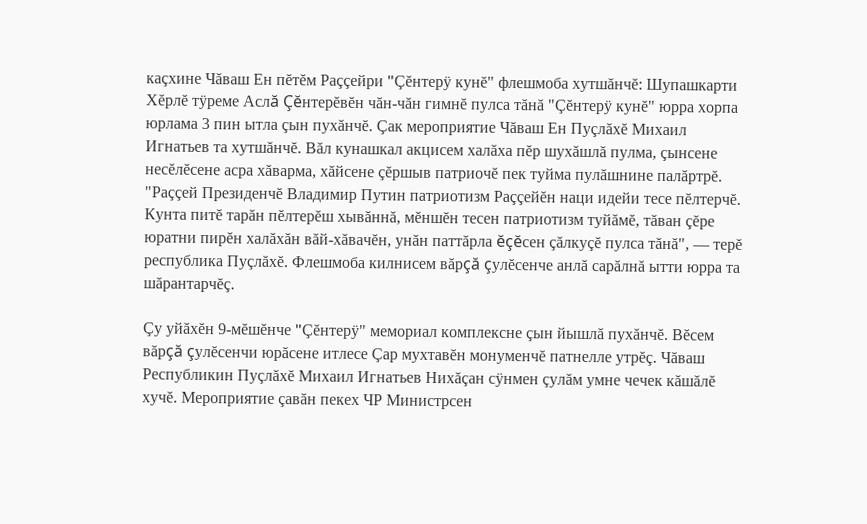каçхине Чăваш Ен пĕтĕм Раççейри "Çĕнтерÿ кунĕ" флешмоба хутшăнчĕ: Шупашкарти Хĕрлĕ тÿреме Аслă Çĕнтерĕвĕн чăн-чăн гимнĕ пулса тăнă "Çĕнтерÿ кунĕ" юрра хорпа юрлама 3 пин ытла çын пухăнчĕ. Çак мероприятие Чăваш Ен Пуçлăхĕ Михаил Игнатьев та хутшăнчĕ. Вăл кунашкал акцисем халăха пĕр шухăшлă пулма, çынсене несĕлĕсене асра хăварма, хăйсене çĕршыв патриочĕ пек туйма пулăшнине палăртрĕ. "Раççей Президенчĕ Владимир Путин патриотизм Раççейĕн наци идейи тесе пĕлтерчĕ. Кунта питĕ тарăн пĕлтерĕш хывăннă, мĕншĕн тесен патриотизм туйăмĕ, тăван çĕре юратни пирĕн халăхăн вăй-хăвачĕн, унăн паттăрла ĕçĕсен çăлкуçĕ пулса тăнă", — терĕ республика Пуçлăхĕ. Флешмоба килнисем вăрçă çулĕсенче анлă сарăлнă ытти юрра та шăрантарчĕç.

Çу уйăхĕн 9-мĕшĕнче "Çĕнтерÿ" мемориал комплексне çын йышлă пухăнчĕ. Вĕсем вăрçă çулĕсенчи юрăсене итлесе Çар мухтавĕн монуменчĕ патнелле утрĕç. Чăваш Республикин Пуçлăхĕ Михаил Игнатьев Нихăçан сÿнмен çулăм умне чечек кăшăлĕ хучĕ. Мероприятие çавăн пекех ЧР Министрсен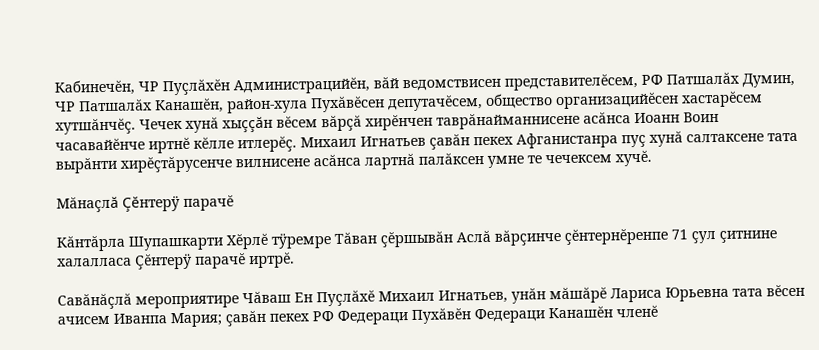Кабинечĕн, ЧР Пуçлăхĕн Администрацийĕн, вăй ведомствисен представителĕсем, РФ Патшалăх Думин, ЧР Патшалăх Канашĕн, район-хула Пухăвĕсен депутачĕсем, общество организацийĕсен хастарĕсем хутшăнчĕç. Чечек хунă хыççăн вĕсем вăрçă хирĕнчен таврăнайманнисене асăнса Иоанн Воин часавайĕнче иртнĕ кĕлле итлерĕç. Михаил Игнатьев çавăн пекех Афганистанра пуç хунă салтаксене тата вырăнти хирĕçтăрусенче вилнисене асăнса лартнă палăксен умне те чечексем хучĕ.

Мăнаçлă Çĕнтерÿ парачĕ

Кăнтăрла Шупашкарти Хĕрлĕ тÿремре Тăван çĕршывăн Аслă вăрçинче çĕнтернĕренпе 71 çул çитнине халалласа Çĕнтерÿ парачĕ иртрĕ.

Савăнăçлă мероприятире Чăваш Ен Пуçлăхĕ Михаил Игнатьев, унăн мăшăрĕ Лариса Юрьевна тата вĕсен ачисем Иванпа Мария; çавăн пекех РФ Федераци Пухăвĕн Федераци Канашĕн членĕ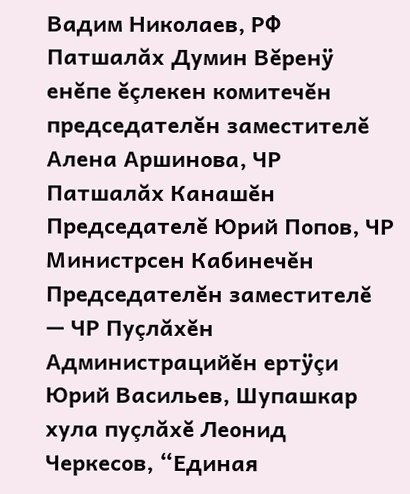Вадим Николаев, РФ Патшалăх Думин Вĕренÿ енĕпе ĕçлекен комитечĕн председателĕн заместителĕ Алена Аршинова, ЧР Патшалăх Канашĕн Председателĕ Юрий Попов, ЧР Министрсен Кабинечĕн Председателĕн заместителĕ — ЧР Пуçлăхĕн Администрацийĕн ертÿçи Юрий Васильев, Шупашкар хула пуçлăхĕ Леонид Черкесов, “Единая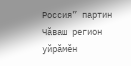Россия” партин Чăваш регион уйрăмĕн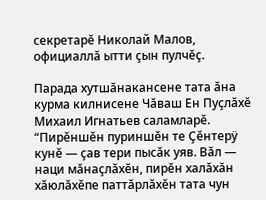секретарĕ Николай Малов, официаллă ытти çын пулчĕç.

Парада хутшăнакансене тата ăна курма килнисене Чăваш Ен Пуçлăхĕ Михаил Игнатьев саламларĕ. “Пирĕншĕн пуриншĕн те Çĕнтерÿ кунĕ — çав тери пысăк уяв. Вăл — наци мăнаçлăхĕн, пирĕн халăхăн хăюлăхĕпе паттăрлăхĕн тата чун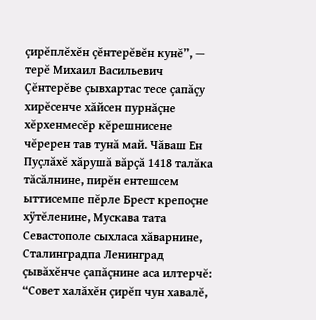çирĕплĕхĕн çĕнтерĕвĕн кунĕ”, — терĕ Михаил Васильевич Çĕнтерĕве çывхартас тесе çапăçу хирĕсенче хăйсен пурнăçне хĕрхенмесĕр кĕрешнисене чĕререн тав тунă май. Чăваш Ен Пуçлăхĕ хăрушă вăрçă 1418 талăка тăсăлнине, пирĕн ентешсем ыттисемпе пĕрле Брест крепоçне хÿтĕленине, Мускава тата Севастополе сыхласа хăварнине, Сталинградпа Ленинград çывăхĕнче çапăçнине аса илтерчĕ: “Совет халăхĕн çирĕп чун хавалĕ,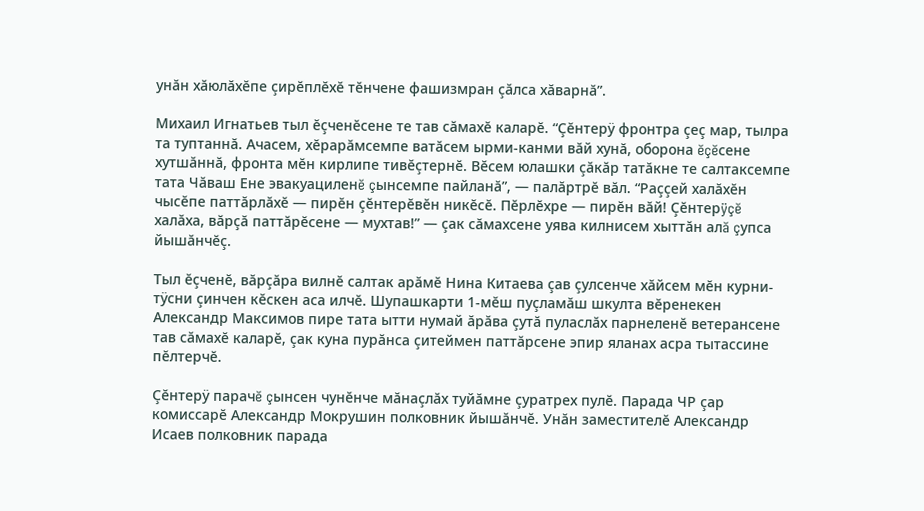унăн хăюлăхĕпе çирĕплĕхĕ тĕнчене фашизмран çăлса хăварнă”.

Михаил Игнатьев тыл ĕçченĕсене те тав сăмахĕ каларĕ. “Çĕнтерÿ фронтра çеç мар, тылра та туптаннă. Ачасем, хĕрарăмсемпе ватăсем ырми-канми вăй хунă, оборона ĕçĕсене хутшăннă, фронта мĕн кирлипе тивĕçтернĕ. Вĕсем юлашки çăкăр татăкне те салтаксемпе тата Чăваш Ене эвакуациленĕ çынсемпе пайланă”, — палăртрĕ вăл. “Раççей халăхĕн чысĕпе паттăрлăхĕ — пирĕн çĕнтерĕвĕн никĕсĕ. Пĕрлĕхре — пирĕн вăй! Çĕнтерÿçĕ халăха, вăрçă паттăрĕсене — мухтав!” — çак сăмахсене уява килнисем хыттăн алă çупса йышăнчĕç.

Тыл ĕçченĕ, вăрçăра вилнĕ салтак арăмĕ Нина Китаева çав çулсенче хăйсем мĕн курни-тÿсни çинчен кĕскен аса илчĕ. Шупашкарти 1-мĕш пуçламăш шкулта вĕренекен Александр Максимов пире тата ытти нумай ăрăва çутă пуласлăх парнеленĕ ветерансене тав сăмахĕ каларĕ, çак куна пурăнса çитеймен паттăрсене эпир яланах асра тытассине пĕлтерчĕ.

Çĕнтерÿ парачĕ çынсен чунĕнче мăнаçлăх туйăмне çуратрех пулĕ. Парада ЧР çар комиссарĕ Александр Мокрушин полковник йышăнчĕ. Унăн заместителĕ Александр Исаев полковник парада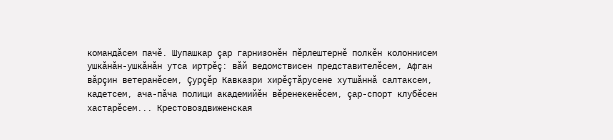командăсем пачĕ. Шупашкар çар гарнизонĕн пĕрлештернĕ полкĕн колоннисем ушкăнăн-ушкăнăн утса иртрĕç: вăй ведомствисен представителĕсем, Афган вăрçин ветеранĕсем, Çурçĕр Кавказри хирĕçтăрусене хутшăннă салтаксем, кадетсем, ача-пăча полици академийĕн вĕренекенĕсем, çар-спорт клубĕсен хастарĕсем... Крестовоздвиженская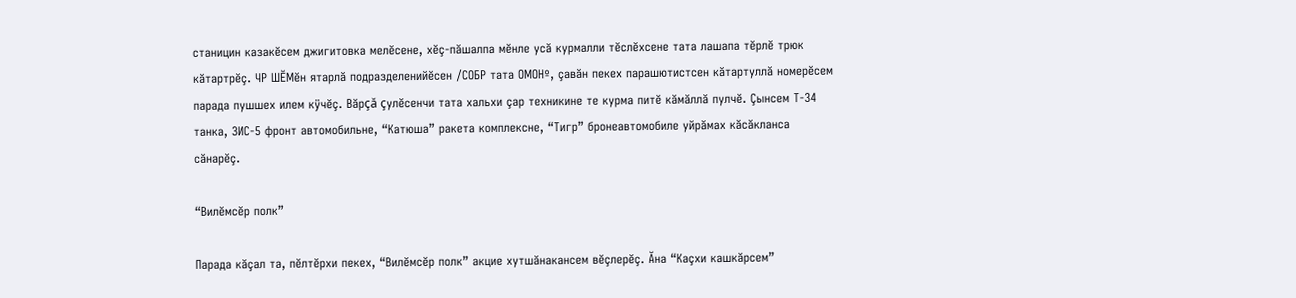станицин казакĕсем джигитовка мелĕсене, хĕç-пăшалпа мĕнле усă курмалли тĕслĕхсене тата лашапа тĕрлĕ трюк кăтартрĕç. ЧР ШĔМĕн ятарлă подразделенийĕсен /СОБР тата ОМОНº, çавăн пекех парашютистсен кăтартуллă номерĕсем парада пушшех илем кÿчĕç. Вăрçă çулĕсенчи тата хальхи çар техникине те курма питĕ кăмăллă пулчĕ. Çынсем Т-34 танка, ЗИС-5 фронт автомобильне, “Катюша” ракета комплексне, “Тигр” бронеавтомобиле уйрăмах кăсăкланса сăнарĕç.

“Вилĕмсĕр полк”

Парада кăçал та, пĕлтĕрхи пекех, “Вилĕмсĕр полк” акцие хутшăнакансем вĕçлерĕç. Ăна “Каçхи кашкăрсем”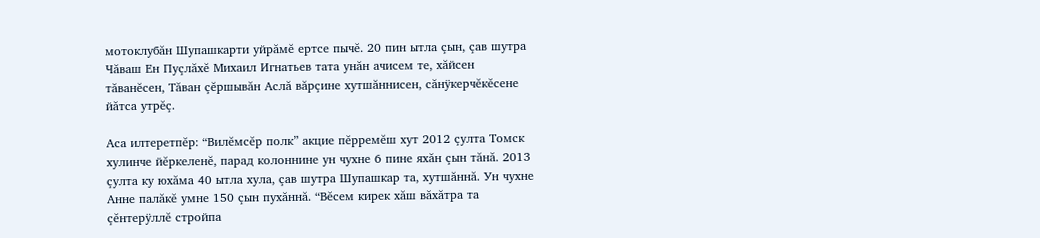мотоклубăн Шупашкарти уйрăмĕ ертсе пычĕ. 20 пин ытла çын, çав шутра Чăваш Ен Пуçлăхĕ Михаил Игнатьев тата унăн ачисем те, хăйсен тăванĕсен, Тăван çĕршывăн Аслă вăрçине хутшăннисен, сăнÿкерчĕкĕсене йăтса утрĕç.

Аса илтеретпĕр: “Вилĕмсĕр полк” акцие пĕрремĕш хут 2012 çулта Томск хулинче йĕркеленĕ, парад колоннине ун чухне 6 пине яхăн çын тăнă. 2013 çулта ку юхăма 40 ытла хула, çав шутра Шупашкар та, хутшăннă. Ун чухне Анне палăкĕ умне 150 çын пухăннă. “Вĕсем кирек хăш вăхăтра та çĕнтерÿллĕ стройпа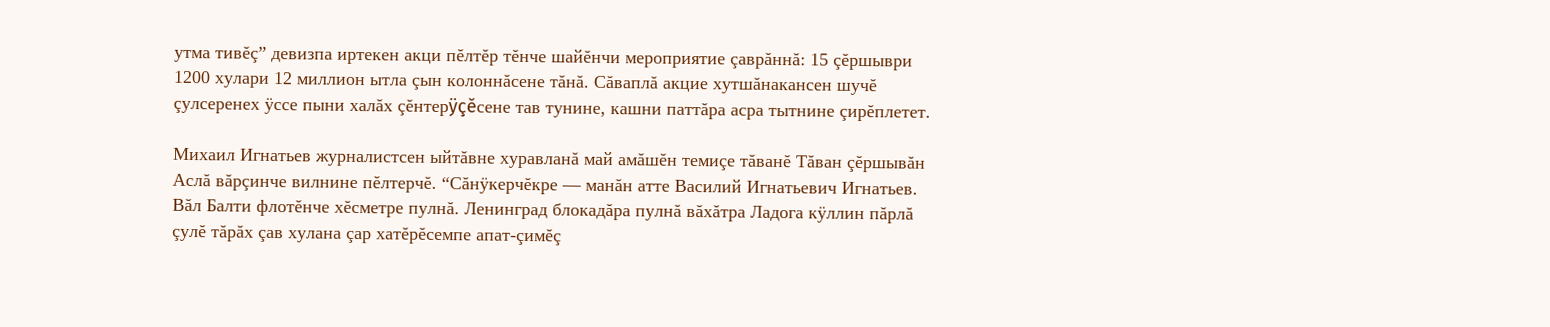утма тивĕç” девизпа иртекен акци пĕлтĕр тĕнче шайĕнчи мероприятие çаврăннă: 15 çĕршыври 1200 хулари 12 миллион ытла çын колоннăсене тăнă. Сăваплă акцие хутшăнакансен шучĕ çулсеренех ÿссе пыни халăх çĕнтерÿçĕсене тав тунине, кашни паттăра асра тытнине çирĕплетет.

Михаил Игнатьев журналистсен ыйтăвне хуравланă май амăшĕн темиçе тăванĕ Тăван çĕршывăн Аслă вăрçинче вилнине пĕлтерчĕ. “Сăнÿкерчĕкре — манăн атте Василий Игнатьевич Игнатьев. Вăл Балти флотĕнче хĕсметре пулнă. Ленинград блокадăра пулнă вăхăтра Ладога кÿллин пăрлă çулĕ тăрăх çав хулана çар хатĕрĕсемпе апат-çимĕç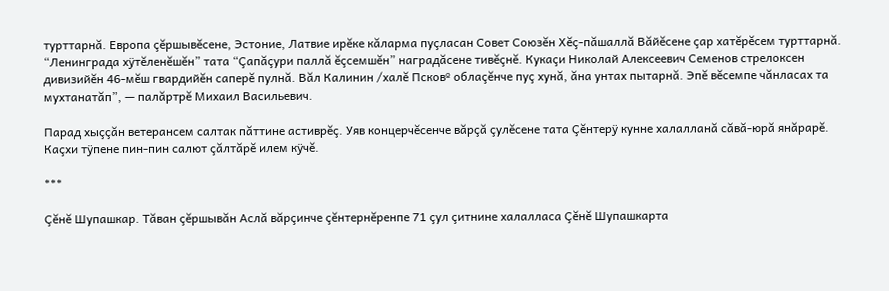турттарнă. Европа çĕршывĕсене, Эстоние, Латвие ирĕке кăларма пуçласан Совет Союзĕн Хĕç-пăшаллă Вăйĕсене çар хатĕрĕсем турттарнă. “Ленинграда хÿтĕленĕшĕн” тата “Çапăçури паллă ĕçсемшĕн” наградăсене тивĕçнĕ. Кукаçи Николай Алексеевич Семенов стрелоксен дивизийĕн 46-мĕш гвардийĕн саперĕ пулнă. Вăл Калинин /халĕ Псковº облаçĕнче пуç хунă, ăна унтах пытарнă. Эпĕ вĕсемпе чăнласах та мухтанатăп”, — палăртрĕ Михаил Васильевич.

Парад хыççăн ветерансем салтак пăттине астиврĕç. Уяв концерчĕсенче вăрçă çулĕсене тата Çĕнтерÿ кунне халалланă сăвă-юрă янăрарĕ. Каçхи тÿпене пин-пин салют çăлтăрĕ илем кÿчĕ.

***

Çĕнĕ Шупашкар. Тăван çĕршывăн Аслă вăрçинче çĕнтернĕренпе 71 çул çитнине халалласа Çĕнĕ Шупашкарта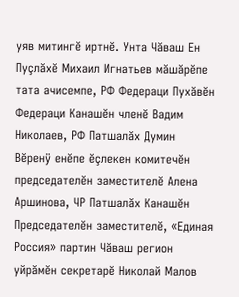уяв митингĕ иртнĕ. Унта Чăваш Ен Пуçлăхĕ Михаил Игнатьев мăшăрĕпе тата ачисемпе, РФ Федераци Пухăвĕн Федераци Канашĕн членĕ Вадим Николаев, РФ Патшалăх Думин Вĕренÿ енĕпе ĕçлекен комитечĕн председателĕн заместителĕ Алена Аршинова, ЧР Патшалăх Канашĕн Председателĕн заместителĕ, «Единая Россия» партин Чăваш регион уйрăмĕн секретарĕ Николай Малов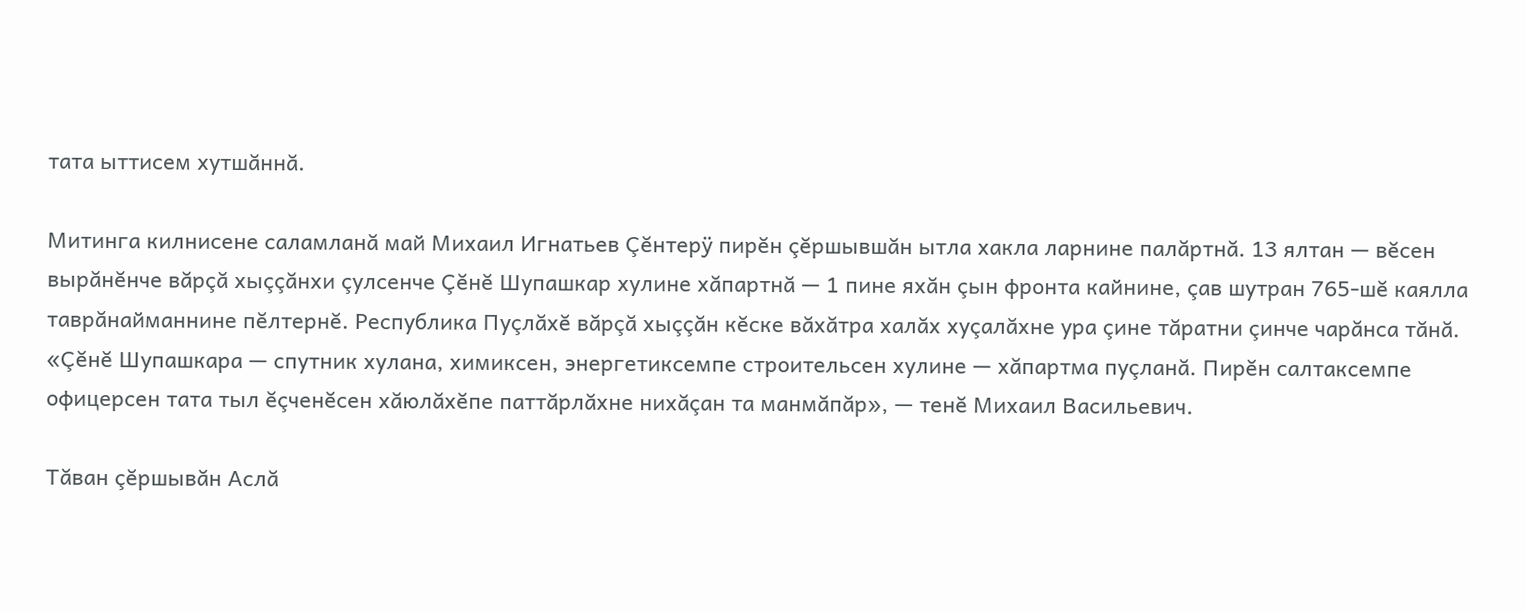тата ыттисем хутшăннă.

Митинга килнисене саламланă май Михаил Игнатьев Çĕнтерÿ пирĕн çĕршывшăн ытла хакла ларнине палăртнă. 13 ялтан — вĕсен вырăнĕнче вăрçă хыççăнхи çулсенче Çĕнĕ Шупашкар хулине хăпартнă — 1 пине яхăн çын фронта кайнине, çав шутран 765-шĕ каялла таврăнайманнине пĕлтернĕ. Республика Пуçлăхĕ вăрçă хыççăн кĕске вăхăтра халăх хуçалăхне ура çине тăратни çинче чарăнса тăнă. «Çĕнĕ Шупашкара — спутник хулана, химиксен, энергетиксемпе строительсен хулине — хăпартма пуçланă. Пирĕн салтаксемпе офицерсен тата тыл ĕçченĕсен хăюлăхĕпе паттăрлăхне нихăçан та манмăпăр», — тенĕ Михаил Васильевич.

Тăван çĕршывăн Аслă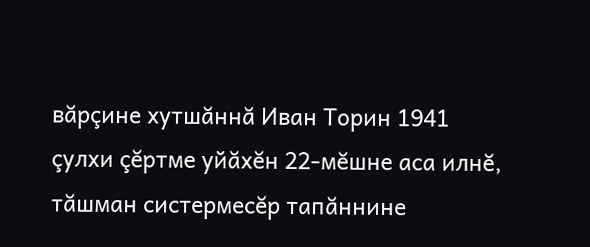вăрçине хутшăннă Иван Торин 1941 çулхи çĕртме уйăхĕн 22-мĕшне аса илнĕ, тăшман систермесĕр тапăннине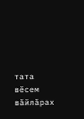тата вĕсем вăйлăрах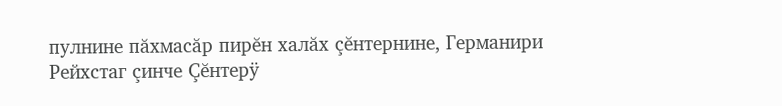пулнине пăхмасăр пирĕн халăх çĕнтернине, Германири Рейхстаг çинче Çĕнтерÿ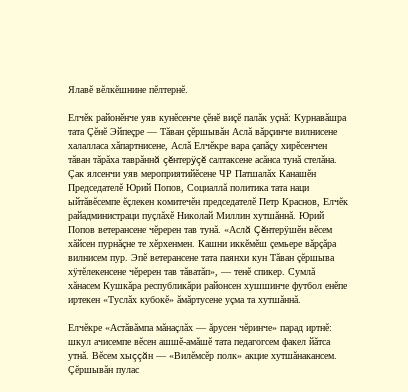Ялавĕ вĕлкĕшнине пĕлтернĕ.

Елчĕк районĕнче уяв кунĕсенче çĕнĕ виçĕ палăк уçнă: Курнавăшра тата Çĕнĕ Эйпеçре — Тăван çĕршывăн Аслă вăрçинче вилнисене халалласа хăпартнисене, Аслă Елчĕкре вара çапăçу хирĕсенчен тăван тăрăха таврăннă çĕнтерÿçĕ салтаксене асăнса тунă стелăна. Çак ялсенчи уяв мероприятийĕсене ЧР Патшалăх Канашĕн Председателĕ Юрий Попов, Социаллă политика тата наци ыйтăвĕсемпе ĕçлекен комитечĕн председателĕ Петр Краснов, Елчĕк райадминистраци пуçлăхĕ Николай Миллин хутшăннă. Юрий Попов ветерансене чĕререн тав тунă. «Аслă Çĕнтерÿшĕн вĕсем хăйсен пурнăçне те хĕрхенмен. Кашни иккĕмĕш çемьере вăрçăра вилнисем пур. Эпĕ ветерансене тата паянхи кун Тăван çĕршыва хÿтĕлекенсене чĕререн тав тăватăп», — тенĕ спикер. Сумлă хăнасем Кушкăра республикăри районсен хушшинче футбол енĕпе иртекен «Туслăх кубокĕ» ăмăртусене уçма та хутшăннă.

Елчĕкре «Астăвăмпа мăнаçлăх — ăрусен чĕринче» парад иртнĕ: шкул ачисемпе вĕсен ашшĕ-амăшĕ тата педагогсем факел йăтса утнă. Вĕсем хыççăн — «Вилĕмсĕр полк» акцие хутшăнакансем. Çĕршывăн пулас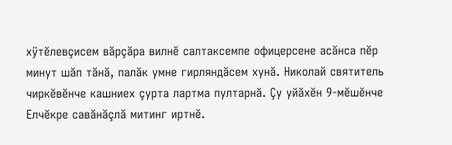хÿтĕлевçисем вăрçăра вилнĕ салтаксемпе офицерсене асăнса пĕр минут шăп тăнă, палăк умне гирляндăсем хунă. Николай святитель чиркĕвĕнче кашниех çурта лартма пултарнă. Çу уйăхĕн 9-мĕшĕнче Елчĕкре савăнăçлă митинг иртнĕ.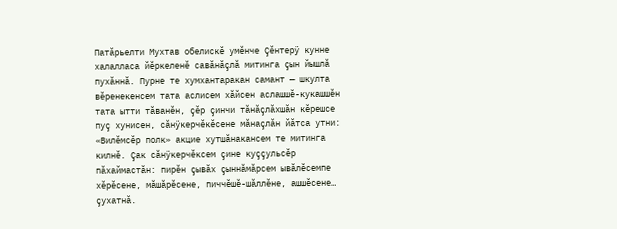Патăрьелти Мухтав обелискĕ умĕнче Çĕнтерÿ кунне халалласа йĕркеленĕ савăнăçлă митинга çын йышлă пухăннă. Пурне те хумхантаракан самант — шкулта вĕренекенсем тата аслисем хăйсен аслашшĕ-кукашшĕн тата ытти тăванĕн, çĕр çинчи тăнăçлăхшăн кĕрешсе пуç хунисен, сăнÿкерчĕкĕсене мăнаçлăн йăтса утни: «Вилĕмсĕр полк» акцие хутшăнакансем те митинга килнĕ. Çак сăнÿкерчĕксем çине куççульсĕр пăхаймастăн: пирĕн çывăх çыннăмăрсем ывăлĕсемпе хĕрĕсене, мăшăрĕсене, пиччĕшĕ-шăллĕне, ашшĕсене… çухатнă.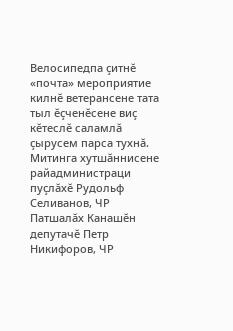Велосипедпа çитнĕ «почта» мероприятие килнĕ ветерансене тата тыл ĕçченĕсене виç кĕтеслĕ саламлă çырусем парса тухнă. Митинга хутшăннисене райадминистраци пуçлăхĕ Рудольф Селиванов, ЧР Патшалăх Канашĕн депутачĕ Петр Никифоров, ЧР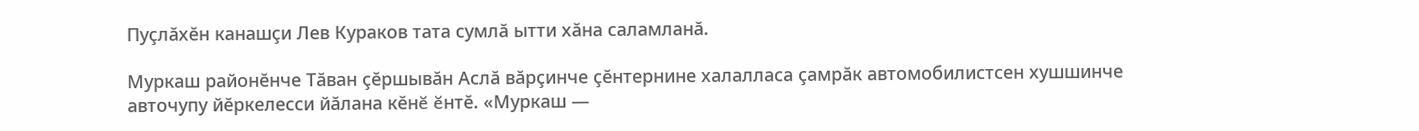Пуçлăхĕн канашçи Лев Кураков тата сумлă ытти хăна саламланă.

Муркаш районĕнче Тăван çĕршывăн Аслă вăрçинче çĕнтернине халалласа çамрăк автомобилистсен хушшинче авточупу йĕркелесси йăлана кĕнĕ ĕнтĕ. «Муркаш —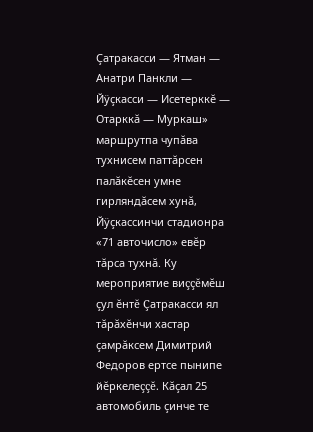Çатракасси — Ятман — Анатри Панкли — Йÿçкасси — Исетерккĕ — Отарккă — Муркаш» маршрутпа чупăва тухнисем паттăрсен палăкĕсен умне гирляндăсем хунă, Йÿçкассинчи стадионра «71 авточисло» евĕр тăрса тухнă. Ку мероприятие виççĕмĕш çул ĕнтĕ Çатракасси ял тăрăхĕнчи хастар çамрăксем Димитрий Федоров ертсе пынипе йĕркелеççĕ. Кăçал 25 автомобиль çинче те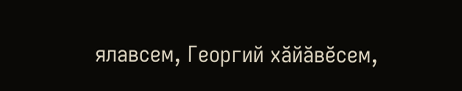ялавсем, Георгий хăйăвĕсем,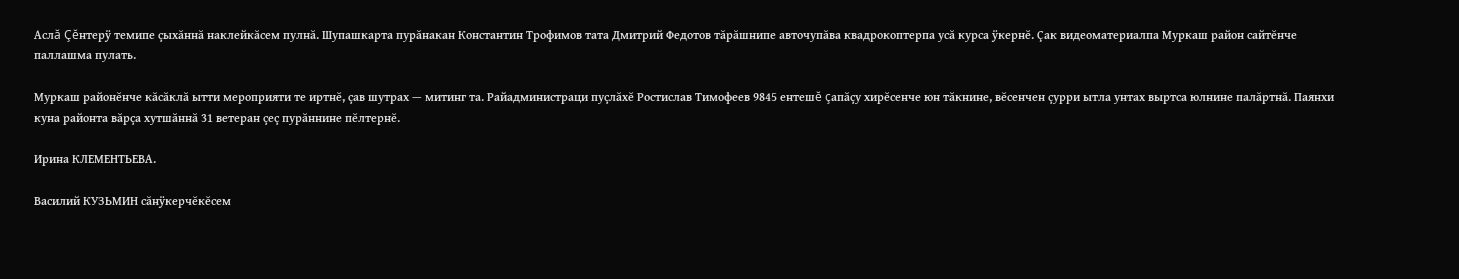Аслă Çĕнтерÿ темипе çыхăннă наклейкăсем пулнă. Шупашкарта пурăнакан Константин Трофимов тата Дмитрий Федотов тăрăшнипе авточупăва квадрокоптерпа усă курса ÿкернĕ. Çак видеоматериалпа Муркаш район сайтĕнче паллашма пулать.

Муркаш районĕнче кăсăклă ытти мероприяти те иртнĕ, çав шутрах — митинг та. Райадминистраци пуçлăхĕ Ростислав Тимофеев 9845 ентешĕ çапăçу хирĕсенче юн тăкнине, вĕсенчен çурри ытла унтах выртса юлнине палăртнă. Паянхи куна районта вăрçа хутшăннă 31 ветеран çеç пурăннине пĕлтернĕ.

Ирина КЛЕМЕНТЬЕВА.

Василий КУЗЬМИН сăнÿкерчĕкĕсем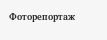Фоторепортаж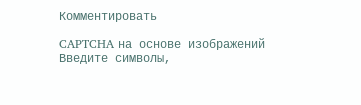Комментировать

CAPTCHA на основе изображений
Введите символы,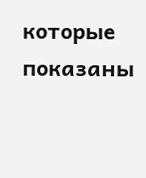которые показаны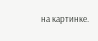на картинке.